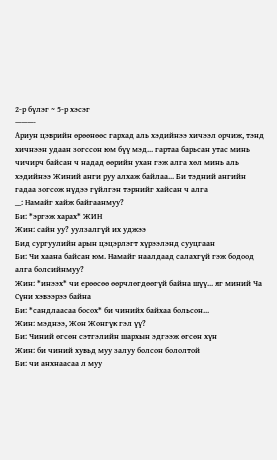2-р бүлэг ~ 5-р хэсэг
———-
Ариун цэврийн өрөөнөөс гархад аль хэдийнээ хичээл орчиж, тэнд хичнээн удаан зогссон юм бүү мэд... гартаа барьсан утас минь чичирч байсан ч надад өөрийн ухан гэж алга хөл минь аль хэдийнээ Жиний анги руу алхаж байлаа... Би тэдний ангийн гадаа зогсож нүдээ гүйлгэн тэрнийг хайсан ч алга
__: Намайг хайж байгаанмуу?
Би: *эргэж харах* ЖИН
Жин: сайн уу? уулзалгүй их уджээ
Бид сургуулийн арын цэцэрлэгт хүрээлэнд сууцгаан
Би: Чи хаана байсан юм. Намайг наалдаад салахгүй гэж бодоод алга болсийнмуу?
Жин: *инээх* чи ерөөсөө өөрчлөгдөөгүй байна шүү... яг миний Ча Сүни хэвээрээ байна
Би: *сандлаасаа босох* би чинийх байхаа больсон...
Жин: мэднээ, Жон Жонгүк гэл үү?
Би: Чиний өгсөн сэтгэлийн шархын эдгээж өгсөн хүн
Жин: би чиний хувьд муу залуу болсон бололтой
Би: чи анхнаасаа л муу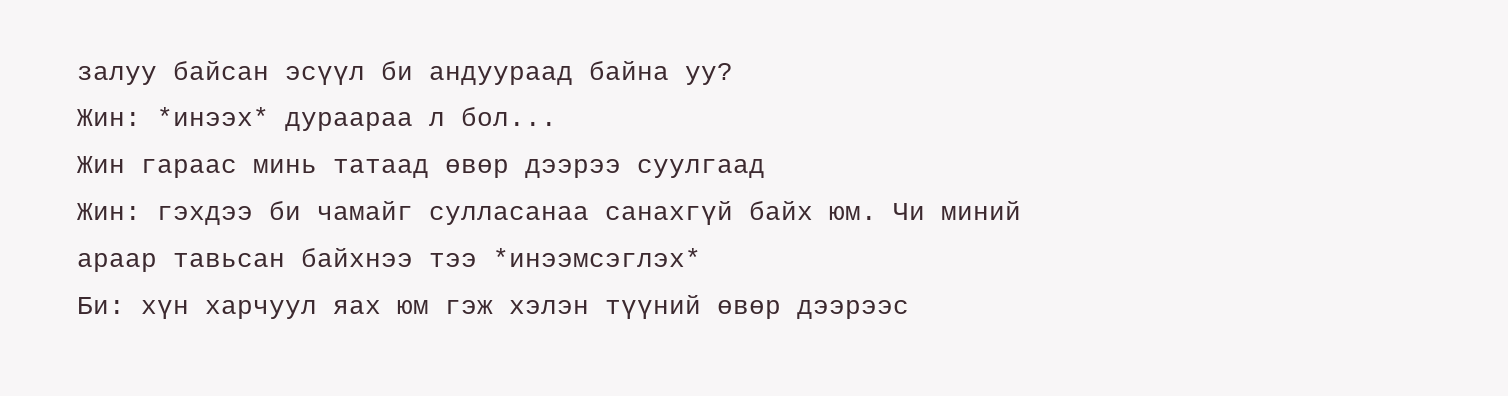залуу байсан эсүүл би андуураад байна уу?
Жин: *инээх* дураараа л бол...
Жин гараас минь татаад өвөр дээрээ суулгаад
Жин: гэхдээ би чамайг сулласанаа санахгүй байх юм. Чи миний араар тавьсан байхнээ тээ *инээмсэглэх*
Би: хүн харчуул яах юм гэж хэлэн түүний өвөр дээрээс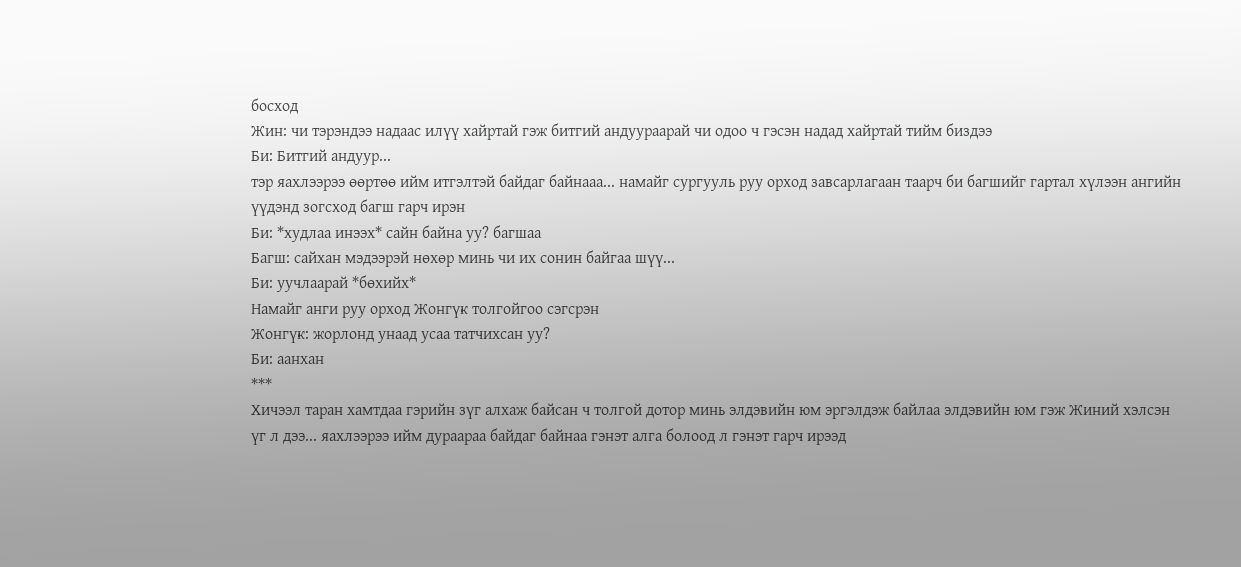босход
Жин: чи тэрэндээ надаас илүү хайртай гэж битгий андуураарай чи одоо ч гэсэн надад хайртай тийм биздээ
Би: Битгий андуур...
тэр яахлээрээ өөртөө ийм итгэлтэй байдаг байнааа... намайг сургууль руу орход завсарлагаан таарч би багшийг гартал хүлээн ангийн үүдэнд зогсход багш гарч ирэн
Би: *худлаа инээх* сайн байна уу? багшаа
Багш: сайхан мэдээрэй нөхөр минь чи их сонин байгаа шүү...
Би: уучлаарай *бөхийх*
Намайг анги руу орход Жонгүк толгойгоо сэгсрэн
Жонгүк: жорлонд унаад усаа татчихсан уу?
Би: аанхан
***
Хичээл таран хамтдаа гэрийн зүг алхаж байсан ч толгой дотор минь элдэвийн юм эргэлдэж байлаа элдэвийн юм гэж Жиний хэлсэн үг л дээ... яахлээрээ ийм дураараа байдаг байнаа гэнэт алга болоод л гэнэт гарч ирээд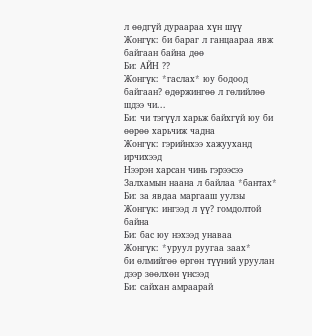л өөдгүй дураараа хүн шүү
Жонгүк: би бараг л ганцаараа явж байгаан байна дөө
Би: АЙН ??
Жонгүк: *гаслах* юу бодоод байгаан? өдөржингөө л гөлийлөө шдээ чи...
Би: чи тэгүүл харьж байхгүй юу би өөрөө харьчиж чадна
Жонгүк: гэрийнхээ хажууханд ирчихээд
Нээрэн харсан чинь гэрээсээ 3алхамын наана л байлаа *бантах*
Би: за явдаа маргааш уулзы
Жонгүк: ингээд л үү? гомдолтой байна
Би: бас юу нэхээд унаваа
Жонгүк: *уруул руугаа заах*
би өлмийгөө өргөн түүний уруулан дээр зөөлхөн үнсээд
Би: сайхан амраарай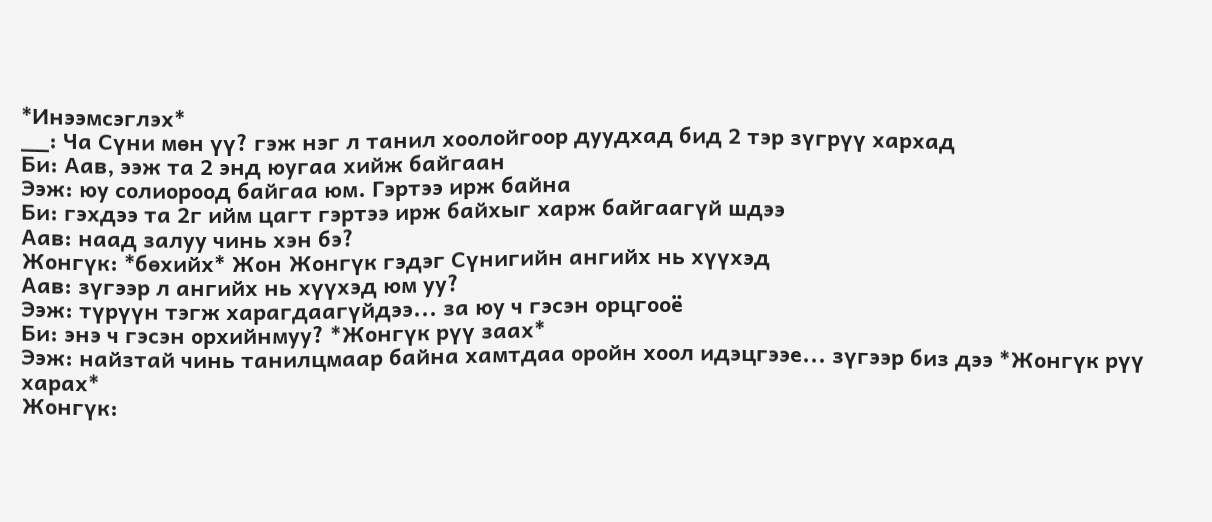*Инээмсэглэх*
__: Ча Сүни мөн үү? гэж нэг л танил хоолойгоор дуудхад бид 2 тэр зүгрүү хархад
Би: Аав, ээж та 2 энд юугаа хийж байгаан
Ээж: юу солиороод байгаа юм. Гэртээ ирж байна
Би: гэхдээ та 2г ийм цагт гэртээ ирж байхыг харж байгаагүй шдээ
Аав: наад залуу чинь хэн бэ?
Жонгүк: *бөхийх* Жон Жонгүк гэдэг Сүнигийн ангийх нь хүүхэд
Аав: зүгээр л ангийх нь хүүхэд юм уу?
Ээж: түрүүн тэгж харагдаагүйдээ... за юу ч гэсэн орцгооё
Би: энэ ч гэсэн орхийнмуу? *Жонгүк рүү заах*
Ээж: найзтай чинь танилцмаар байна хамтдаа оройн хоол идэцгээе... зүгээр биз дээ *Жонгүк рүү харах*
Жонгүк: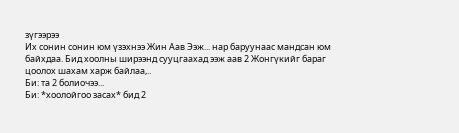зүгээрээ
Их сонин сонин юм үзэхнээ Жин Аав Ээж... нар баруунаас мандсан юм байхдаа. Бид хоолны ширээнд сууцгаахад ээж аав 2 Жонгүкийг бараг цоолох шахам харж байлаа,..
Би: та 2 болиочээ...
Би: *хоолойгоо засах* бид 2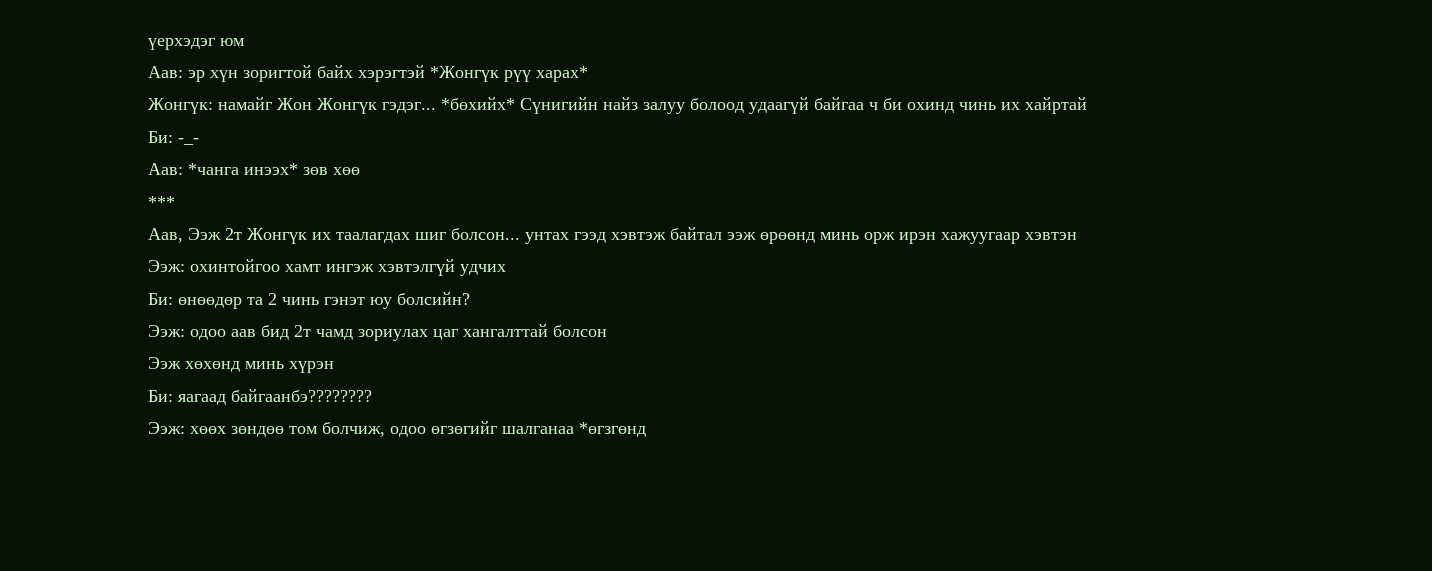үерхэдэг юм
Аав: эр хүн зоригтой байх хэрэгтэй *Жонгүк рүү харах*
Жонгүк: намайг Жон Жонгүк гэдэг... *бөхийх* Сүнигийн найз залуу болоод удаагүй байгаа ч би охинд чинь их хайртай
Би: -_-
Аав: *чанга инээх* зөв хөө
***
Аав, Ээж 2т Жонгүк их таалагдах шиг болсон... унтах гээд хэвтэж байтал ээж өрөөнд минь орж ирэн хажуугаар хэвтэн
Ээж: охинтойгоо хамт ингэж хэвтэлгүй удчих
Би: өнөөдөр та 2 чинь гэнэт юу болсийн?
Ээж: одоо аав бид 2т чамд зориулах цаг хангалттай болсон
Ээж хөхөнд минь хүрэн
Би: яагаад байгаанбэ????????
Ээж: хөөх зөндөө том болчиж, одоо өгзөгийг шалганаа *өгзгөнд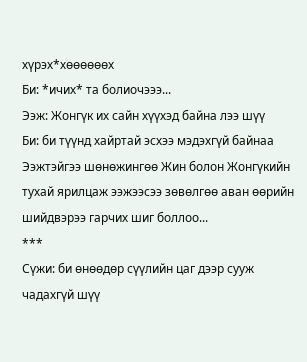хүрэх*хөөөөөөх
Би: *ичих* та болиочэээ...
Ээж: Жонгүк их сайн хүүхэд байна лээ шүү
Би: би түүнд хайртай эсхээ мэдэхгүй байнаа
Ээжтэйгээ шөнөжингөө Жин болон Жонгүкийн тухай ярилцаж ээжээсээ зөвөлгөө аван өөрийн шийдвэрээ гарчих шиг боллоо...
***
Сүжи: би өнөөдөр сүүлийн цаг дээр сууж чадахгүй шүү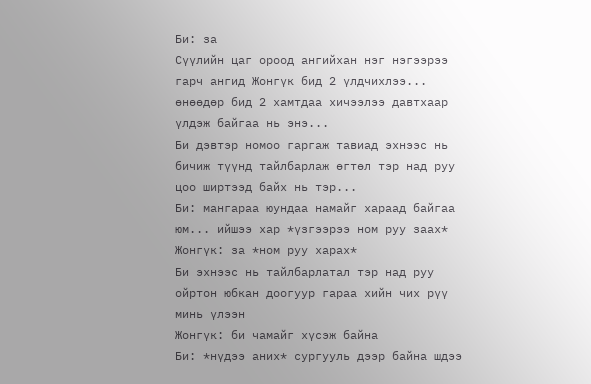Би: за
Сүүлийн цаг ороод ангийхан нэг нэгээрээ гарч ангид Жонгүк бид 2 үлдчихлээ... өнөөдөр бид 2 хамтдаа хичээлээ давтхаар үлдэж байгаа нь энэ...
Би дэвтэр номоо гаргаж тавиад эхнээс нь бичиж түүнд тайлбарлаж өгтөл тэр над руу цоо ширтээд байх нь тэр...
Би: мангараа юундаа намайг хараад байгаа юм... ийшээ хар *үзгээрээ ном руу заах*
Жонгүк: за *ном руу харах*
Би эхнээс нь тайлбарлатал тэр над руу ойртон юбкан доогуур гараа хийн чих рүү минь үлээн
Жонгүк: би чамайг хүсэж байна
Би: *нүдээ аних* сургууль дээр байна шдээ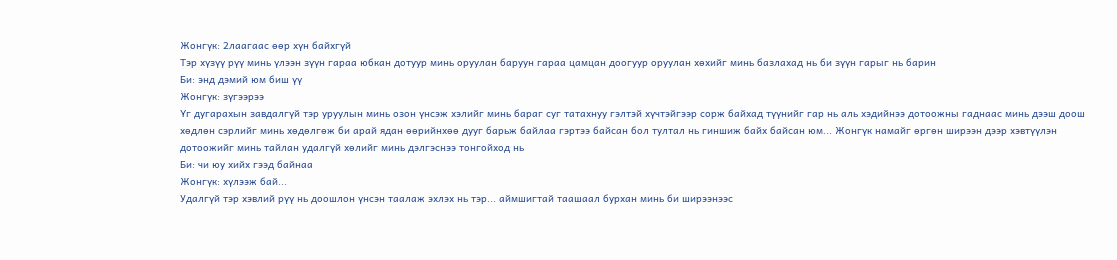Жонгүк: 2лаагаас өөр хүн байхгүй
Тэр хүзүү рүү минь үлээн зүүн гараа юбкан дотуур минь оруулан баруун гараа цамцан доогуур оруулан хөхийг минь базлахад нь би зүүн гарыг нь барин
Би: энд дэмий юм биш үү
Жонгүк: зүгээрээ
Үг дугарахын завдалгүй тэр уруулын минь озон үнсэж хэлийг минь бараг суг татахнуу гэлтэй хүчтэйгээр сорж байхад түүнийг гар нь аль хэдийнээ дотоожны гаднаас минь дээш доош хөдлөн сэрлийг минь хөдөлгөж би арай ядан өөрийнхөө дууг барьж байлаа гэртээ байсан бол тултал нь гиншиж байх байсан юм... Жонгүк намайг өргөн ширээн дээр хэвтүүлэн дотоожийг минь тайлан удалгүй хөлийг минь дэлгэснээ тонгойход нь
Би: чи юу хийх гээд байнаа
Жонгүк: хүлээж бай...
Удалгүй тэр хэвлий рүү нь доошлон үнсэн таалаж эхлэх нь тэр... аймшигтай таашаал бурхан минь би ширээнээс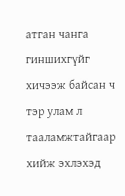атган чанга гиншихгүйг хичээж байсан ч тэр улам л тааламжтайгаар хийж эхлэхэд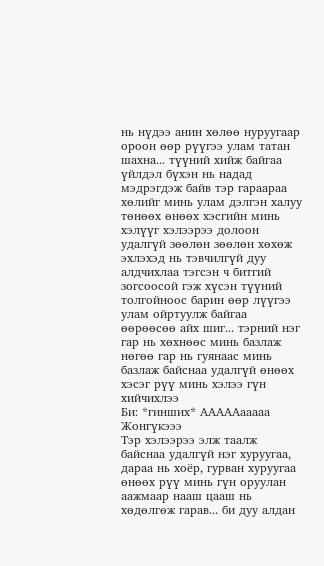нь нүдээ анин хөлөө нуруугаар ороон өөр рүүгээ улам татан шахна... түүний хийж байгаа үйлдэл бүхэн нь надад мэдрэгдэж байв тэр гараараа хөлийг минь улам дэлгэн халуу төнөөх өнөөх хэсгийн минь хэлүүг хэлээрээ долоон удалгүй зөөлөн зөөлөн хөхөж эхлэхэд нь тэвчилгүй дуу алдчихлаа тэгсэн ч битгий зогсоосой гэж хүсэн түүний толгойноос барин өөр лүүгээ улам ойртуулж байгаа өөрөөсөө айх шиг... тэрний нэг гар нь хөхнөөс минь базлаж нөгөө гар нь гуянаас минь базлаж байснаа удалгүй өнөөх хэсэг рүү минь хэлээ гүн хийчихлээ
Би: *гинших* АААААааааа Жонгүкэээ
Тэр хэлээрээ элж таалж байснаа удалгүй нэг хуруугаа, дараа нь хоёр, гурван хуруугаа өнөөх рүү минь гүн оруулан аажмаар нааш цааш нь хөдөлгөж гарав... би дуу алдан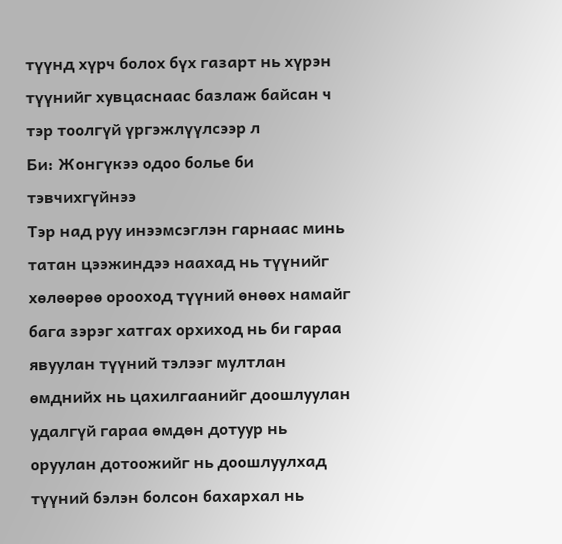түүнд хүрч болох бүх газарт нь хүрэн түүнийг хувцаснаас базлаж байсан ч тэр тоолгүй үргэжлүүлсээр л
Би: Жонгүкээ одоо болье би тэвчихгүйнээ
Тэр над руу инээмсэглэн гарнаас минь татан цээжиндээ наахад нь түүнийг хөлөөрөө орооход түүний өнөөх намайг бага зэрэг хатгах орхиход нь би гараа явуулан түүний тэлээг мултлан өмднийх нь цахилгаанийг доошлуулан удалгүй гараа өмдөн дотуур нь оруулан дотоожийг нь доошлуулхад түүний бэлэн болсон бахархал нь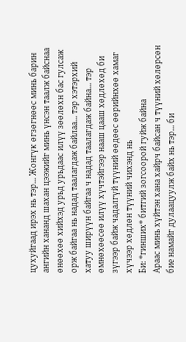цухуйгаад ирэх нь тэр... Жонгүк өгзөгнөөс минь барин ангийн хананд шахан цээжийг минь үнсэн таалж байснаа өнөөхөө хийхэд урьд урьдаас илүү зөөлөхн бас гулсаж орж байгаа нь надад таалагдаж байлаа... тэр хэтэрхий хатуу ширүүн байгаа ч надад таалагдаж байна... тэр өмнөхөөсөө илүү хүчтэйгээр нааш цааш хөдлөхөд би зүгээр байж чадалгүй түүний өөдөөс өөрийнхөө хамаг хүчээр хөдлөн түүний чихэнд нь
Би: *гинших* битгий зогсоорой гуйж байна
Араас минь хүйтэн хана хайрч байсан ч түүний хөлөрсөн бие намайг дулаацуулж байх нь тэр... би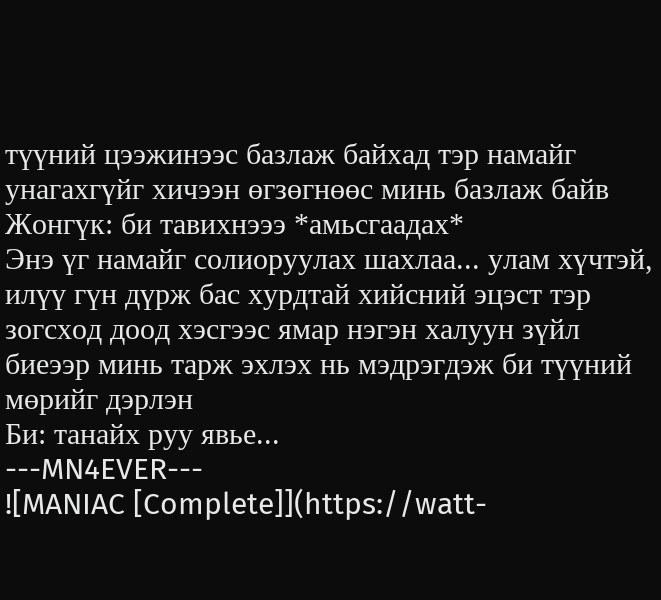түүний цээжинээс базлаж байхад тэр намайг унагахгүйг хичээн өгзөгнөөс минь базлаж байв
Жонгүк: би тавихнэээ *амьсгаадах*
Энэ үг намайг солиоруулах шахлаа... улам хүчтэй, илүү гүн дүрж бас хурдтай хийсний эцэст тэр зогсход доод хэсгээс ямар нэгэн халуун зүйл биеээр минь тарж эхлэх нь мэдрэгдэж би түүний мөрийг дэрлэн
Би: танайх руу явье...
---MN4EVER---
![MANIAC [Complete]](https://watt-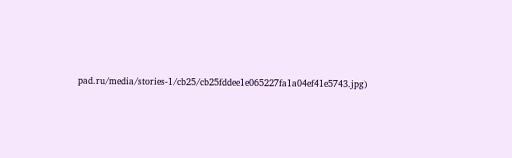pad.ru/media/stories-1/cb25/cb25fddee1e065227fa1a04ef41e5743.jpg)